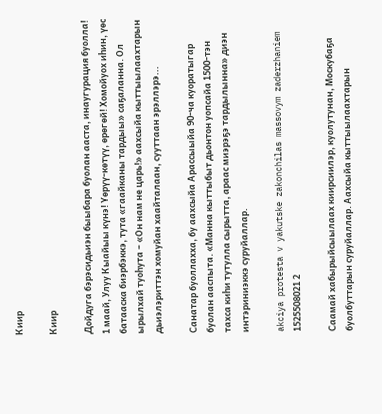Киир

Киир

Дойдуга бэрэсидьиэн быыбара буолан ааста, инаугурация буолла! 1 маай, Улуу Кыайыы күнэ! Үөрүү-көтүү, өрөгөй! Хомойуох иһин, үөс батааска биэрбэккэ, тута «гаайканы тардыы» саҕаланна. Ол ырылхай туоһута – «Он нам не царь!» аахсыйа кыттыылаахтарын дьиэлэриттэн хомуйан хаайталаан, сууттаан эрэллэрэ...

Санатар буоллахха, бу аахсыйа Арассыыйа 90-ча куоратыгар буолан ааспыта. «Манна кыттыбыт дьонтон уопсайа 1500-тэн тахса киһи тутулла сырытта, араас миэрэҕэ тардылынна» диэн интэриниэккэ суруйаллар.

akciya protesta v yakutske zakonchilas massovym zaderzhaniem 1525508021 2

Саамай хабырыйсыылаах киирсиилэр, куолутунан, Москубаҕа буолбуттарын суруйаллар. Аахсыйа кыттыылаахтарын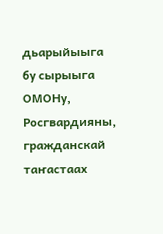дьарыйыыга бу сырыыга ОМОНу, Росгвардияны, гражданскай таҥастаах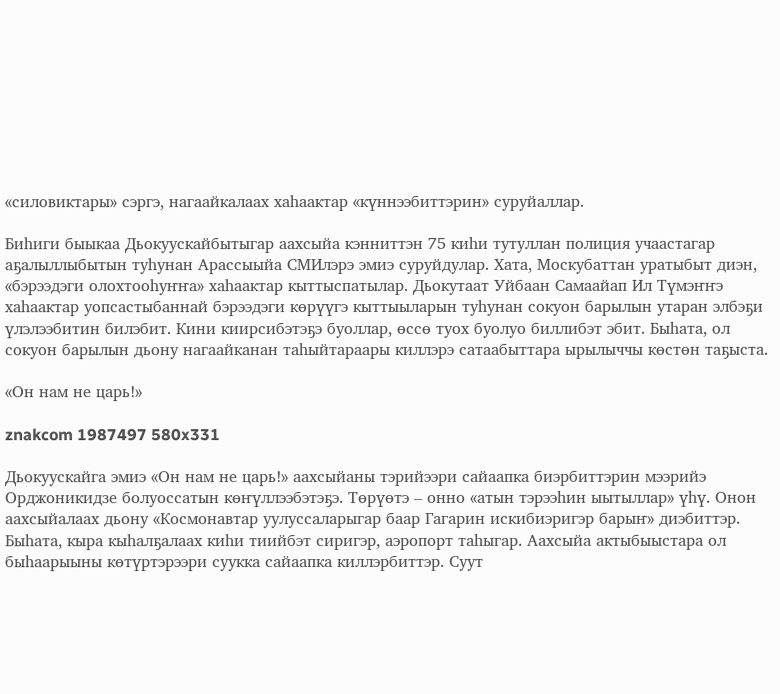«силовиктары» сэргэ, нагаайкалаах хаһаактар «күннээбиттэрин» суруйаллар.

Биһиги быыкаа Дьокуускайбытыгар аахсыйа кэнниттэн 75 киһи тутуллан полиция учаастагар аҕалыллыбытын туһунан Арассыыйа СМИлэрэ эмиэ суруйдулар. Хата, Москубаттан уратыбыт диэн, «бэрээдэги олохтооһуҥҥа» хаһаактар кыттыспатылар. Дьокутаат Уйбаан Самаайап Ил Түмэҥҥэ хаһаактар уопсастыбаннай бэрээдэги көрүүгэ кыттыыларын туһунан сокуон барылын утаран элбэҕи үлэлээбитин билэбит. Кини киирсибэтэҕэ буоллар, өссө туох буолуо биллибэт эбит. Быһата, ол сокуон барылын дьону нагаайканан таһыйтараары киллэрэ сатаабыттара ырылыччы көстөн таҕыста.

«Он нам не царь!»

znakcom 1987497 580x331

Дьокуускайга эмиэ «Он нам не царь!» аахсыйаны тэрийээри сайаапка биэрбиттэрин мээрийэ Орджоникидзе болуоссатын көҥүллээбэтэҕэ. Төрүөтэ – онно «атын тэрээһин ыытыллар» үһү. Онон аахсыйалаах дьону «Космонавтар уулуссаларыгар баар Гагарин искибиэригэр барыҥ» диэбиттэр. Быһата, кыра кыһалҕалаах киһи тиийбэт сиригэр, аэропорт таһыгар. Аахсыйа актыбыыстара ол быһаарыыны көтүртэрээри суукка сайаапка киллэрбиттэр. Суут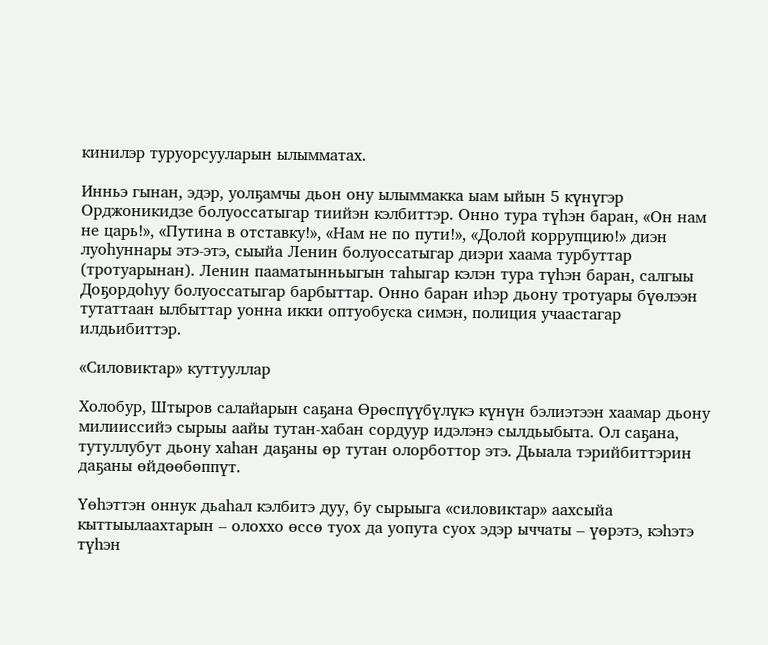кинилэр туруорсууларын ылымматах.

Инньэ гынан, эдэр, уолҕамчы дьон ону ылыммакка ыам ыйын 5 күнүгэр Орджоникидзе болуоссатыгар тиийэн кэлбиттэр. Онно тура түһэн баран, «Он нам не царь!», «Путина в отставку!», «Нам не по пути!», «Долой коррупцию!» диэн луоһуннары этэ-этэ, сыыйа Ленин болуоссатыгар диэри хаама турбуттар (тротуарынан). Ленин пааматынньыгын таһыгар кэлэн тура түһэн баран, салгыы Доҕордоһуу болуоссатыгар барбыттар. Онно баран иһэр дьону тротуары бүөлээн тутаттаан ылбыттар уонна икки оптуобуска симэн, полиция учаастагар илдьибиттэр.

«Силовиктар» куттууллар

Холобур, Штыров салайарын саҕана Өрөспүүбүлүкэ күнүн бэлиэтээн хаамар дьону милииссийэ сырыы аайы тутан-хабан сордуур идэлэнэ сылдьыбыта. Ол саҕана, тутуллубут дьону хаһан даҕаны өр тутан олорботтор этэ. Дьыала тэрийбиттэрин даҕаны өйдөөбөппүт.

Үөһэттэн оннук дьаһал кэлбитэ дуу, бу сырыыга «силовиктар» аахсыйа кыттыылаахтарын – олоххо өссө туох да уопута суох эдэр ыччаты – үөрэтэ, кэһэтэ түһэн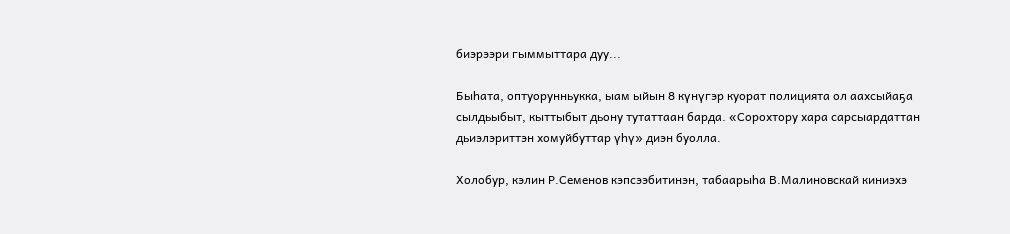биэрээри гыммыттара дуу...

Быһата, оптуорунньукка, ыам ыйын 8 күнүгэр куорат полицията ол аахсыйаҕа сылдьыбыт, кыттыбыт дьону тутаттаан барда. «Сорохтору хара сарсыардаттан дьиэлэриттэн хомуйбуттар үһү» диэн буолла.

Холобур, кэлин Р.Семенов кэпсээбитинэн, табаарыһа В.Малиновскай киниэхэ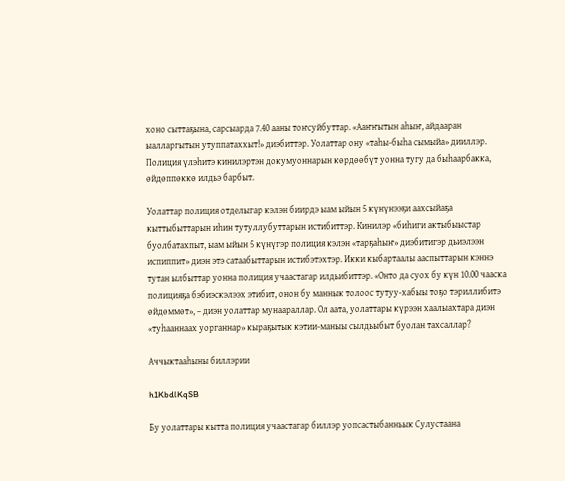хоно сыттаҕына, сарсыарда 7.40 ааны тоҥсуйбуттар. «Ааҥҥытын аһыҥ, айдааран ыалларгытын утуппатаххыт!» диэбиттэр. Уолаттар ону «таһы-быһа сымыйа» дииллэр. Полиция үлэһитэ кинилэртэн докумуоннарын көрдөөбүт уонна тугу да быһаарбакка, өйдөппөккө илдьэ барбыт.

Уолаттар полиция отделыгар кэлэн биирдэ ыам ыйын 5 күнүнээҕи аахсыйаҕа кыттыбыттарын иһин тутуллубуттарын истибиттэр. Кинилэр «биһиги актыбыыстар буолбатахпыт, ыам ыйын 5 күнүгэр полиция кэлэн «тарҕаһыҥ» диэбитигэр дьиэлээн испиппит» диэн этэ сатаабыттарын истибэтэхтэр. Икки кыбартаалы ааспыттарын кэннэ тутан ылбыттар уонна полиция учаастагар илдьибиттэр. «Онто да суох бу күн 10.00 чааска полицияҕа бэбиэскэлээх этибит, онон бу маннык толоос тутуу-хабыы тоҕо тэриллибитэ өйдөммөт», – диэн уолаттар мунаараллар. Ол аата, уолаттары күрээн хаалыахтара диэн «туһааннаах уорганнар» кыраҕытык кэтии-маныы сылдьыбыт буолан тахсаллар?

Аччыктааһыны биллэрии

h1KbdlKqSB

Бу уолаттары кытта полиция учаастагар биллэр уопсастыбанньык Сулустаана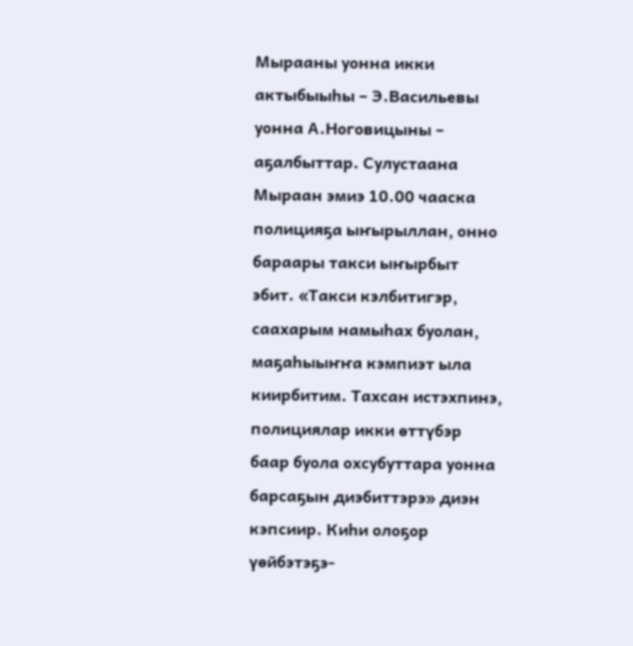Мырааны уонна икки актыбыыһы – Э.Васильевы уонна А.Ноговицыны – аҕалбыттар. Сулустаана Мыраан эмиэ 10.00 чааска полицияҕа ыҥырыллан, онно бараары такси ыҥырбыт эбит. «Такси кэлбитигэр, саахарым намыһах буолан, маҕаһыыҥҥа кэмпиэт ыла киирбитим. Тахсан истэхпинэ, полициялар икки өттүбэр баар буола охсубуттара уонна барсаҕын диэбиттэрэ» диэн кэпсиир. Киһи олоҕор үөйбэтэҕэ-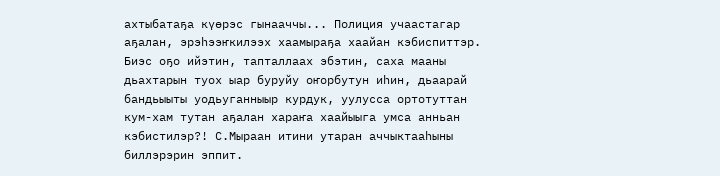ахтыбатаҕа күөрэс гынааччы... Полиция учаастагар аҕалан, эрэһээҥкилээх хаамыраҕа хаайан кэбиспиттэр. Биэс оҕо ийэтин, тапталлаах эбэтин, саха мааны дьахтарын туох ыар буруйу оҥорбутун иһин, дьаарай бандьыыты уодьуганныыр курдук, уулусса ортотуттан кум-хам тутан аҕалан хараҥа хаайыыга умса анньан кэбистилэр?! С.Мыраан итини утаран аччыктааһыны биллэрэрин эппит.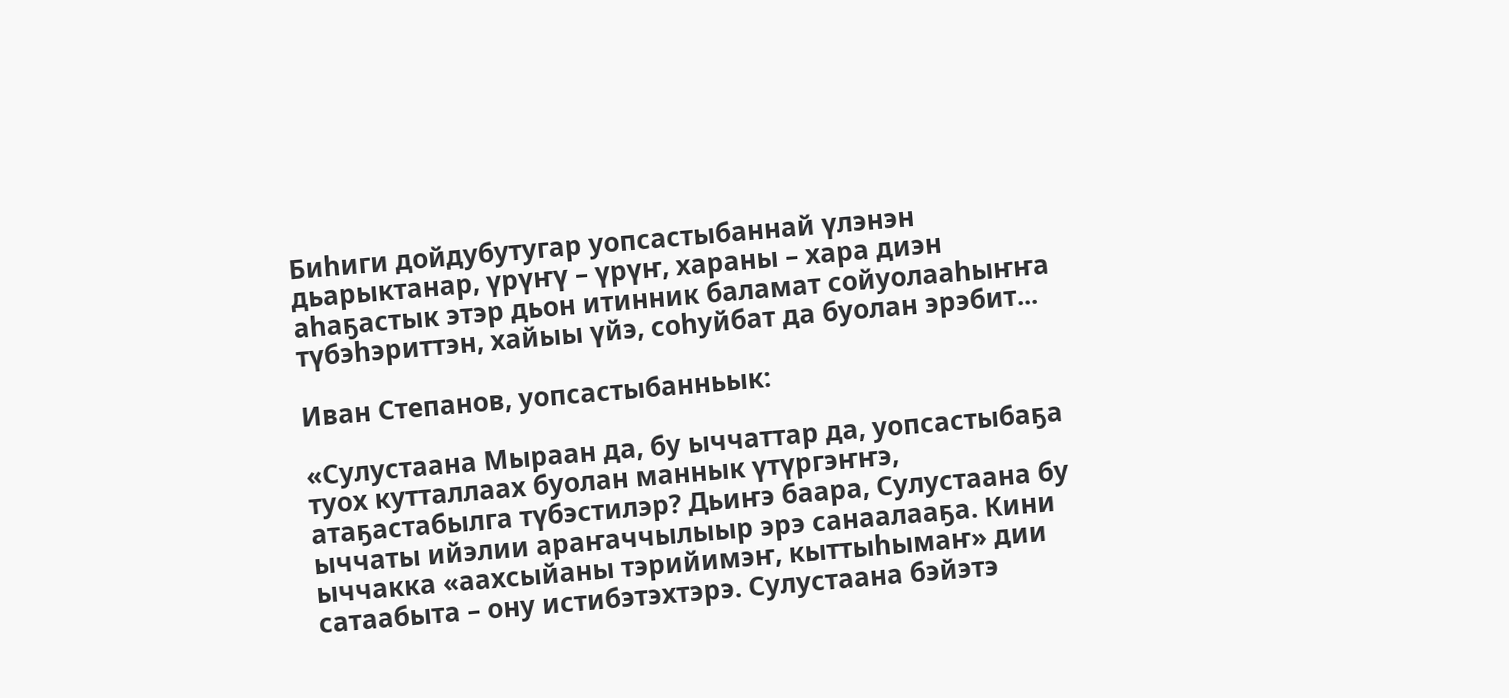Биһиги дойдубутугар уопсастыбаннай үлэнэн дьарыктанар, үрүҥү – үрүҥ, хараны – хара диэн аһаҕастык этэр дьон итинник баламат сойуолааһыҥҥа түбэһэриттэн, хайыы үйэ, соһуйбат да буолан эрэбит...

Иван Степанов, уопсастыбанньык:

«Сулустаана Мыраан да, бу ыччаттар да, уопсастыбаҕа туох кутталлаах буолан маннык үтүргэҥҥэ, атаҕастабылга түбэстилэр? Дьиҥэ баара, Сулустаана бу ыччаты ийэлии араҥаччылыыр эрэ санаалааҕа. Кини ыччакка «аахсыйаны тэрийимэҥ, кыттыһымаҥ» дии сатаабыта – ону истибэтэхтэрэ. Сулустаана бэйэтэ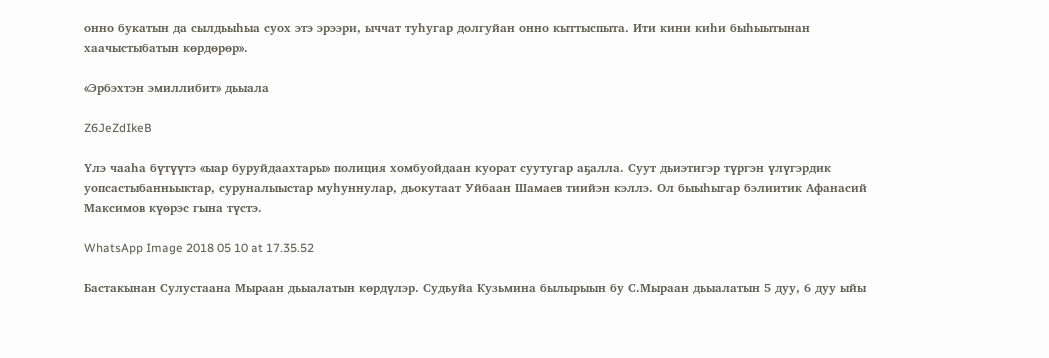онно букатын да сылдьыһыа суох этэ эрээри, ыччат туһугар долгуйан онно кыттыспыта. Ити кини киһи быһыытынан хаачыстыбатын көрдөрөр».

«Эрбэхтэн эмиллибит» дьыала

Z6JeZdIkeB

Үлэ чааһа бүтүүтэ «ыар буруйдаахтары» полиция хомбуойдаан куорат суутугар аҕалла. Суут дьиэтигэр түргэн үлүгэрдик уопсастыбанньыктар, суруналыыстар муһуннулар, дьокутаат Уйбаан Шамаев тиийэн кэллэ. Ол быыһыгар бэлиитик Афанасий Максимов күөрэс гына түстэ.

WhatsApp Image 2018 05 10 at 17.35.52

Бастакынан Сулустаана Мыраан дьыалатын көрдүлэр. Судьуйа Кузьмина былырыын бу С.Мыраан дьыалатын 5 дуу, 6 дуу ыйы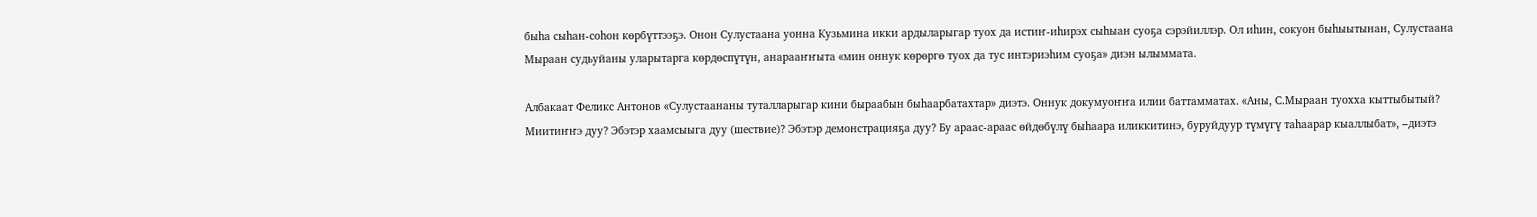быһа сыһан-соһон көрбүттээҕэ. Онон Сулустаана уонна Кузьмина икки ардыларыгар туох да истиҥ-иһирэх сыһыан суоҕа сэрэйиллэр. Ол иһин, сокуон быһыытынан, Сулустаана Мыраан судьуйаны уларытарга көрдөспүтүн, анарааҥҥыта «мин оннук көрөргө туох да тус интэриэһим суоҕа» диэн ылыммата.

Албакаат Феликс Антонов «Сулустаананы туталларыгар кини быраабын быһаарбатахтар» диэтэ. Оннук докумуоҥҥа илии баттамматах. «Аны, С.Мыраан туохха кыттыбытый? Миитиҥҥэ дуу? Эбэтэр хаамсыыга дуу (шествие)? Эбэтэр демонстрацияҕа дуу? Бу араас-араас өйдөбүлү быһаара иликкитинэ, буруйдуур түмүгү таһаарар кыаллыбат», –диэтэ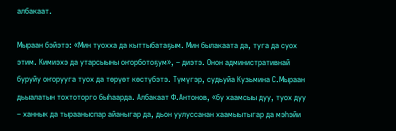албакаат.

Мыраан бэйэтэ: «Мин туохха да кыттыбатаҕым. Мин былакаата да, туга да суох этим. Кимиэхэ да утарсыыны оҥорботоҕум», – диэтэ. Онон административнай буруйу оҥорууга туох да төрүөт көстүбэтэ. Түмүгэр, судьуйа Кузьмина С.Мыраан дьыалатын тохтоторго быһаарда. Албакаат Ф.Антонов, «бу хаамсыы дуу, туох дуу – ханнык да тырааныспар айаныгар да, дьон уулуссанан хаамыытыгар да мэһэйи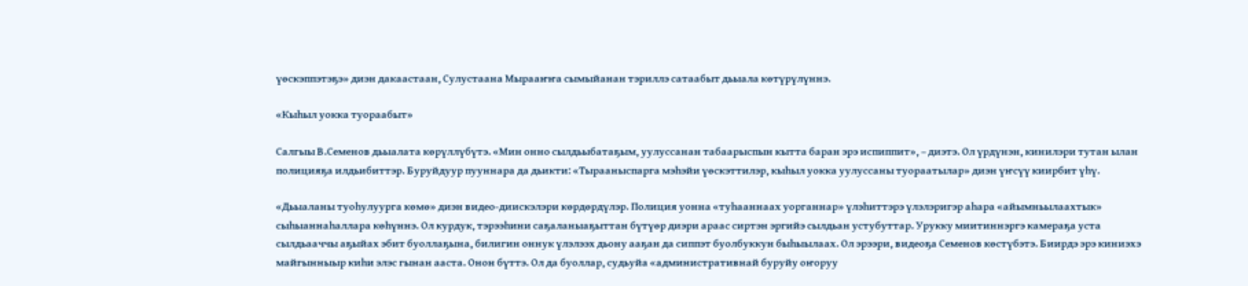үөскэппэтэҕэ» диэн дакаастаан, Сулустаана Мырааҥҥа сымыйанан тэриллэ сатаабыт дьыала көтүрүлүннэ.

«Кыһыл уокка туораабыт»

Салгыы В.Семенов дьыалата көрүллүбүтэ. «Мин онно сылдьыбатаҕым, уулуссанан табаарыспын кытта баран эрэ испиппит», – диэтэ. Ол үрдүнэн, кинилэри тутан ылан полицияҕа илдьибиттэр. Буруйдуур пууннара да дьикти: «Тырааныспарга мэһэйи үөскэттилэр, кыһыл уокка уулуссаны туораатылар» диэн үҥсүү киирбит үһү.

«Дьыаланы туоһулуурга көмө» диэн видео-диискэлэри көрдөрдүлэр. Полиция уонна «туһааннаах уорганнар» үлэһиттэрэ үлэлэригэр аһара «айымньылаахтык» сыһыаннаһаллара көһүннэ. Ол курдук, тэрээһини саҕаланыаҕыттан бүтүөр диэри араас сиртэн эргийэ сылдьан устубуттар. Урукку миитиннэргэ камераҕа уста сылдьааччы аҕыйах эбит буоллаҕына, билигин оннук үлэлээх дьону ааҕан да сиппэт буолбуккун быһыылаах. Ол эрээри, видеоҕа Семенов көстүбэтэ. Биирдэ эрэ киниэхэ майгынныыр киһи элэс гынан ааста. Онон бүттэ. Ол да буоллар, судьуйа «административнай буруйу оҥоруу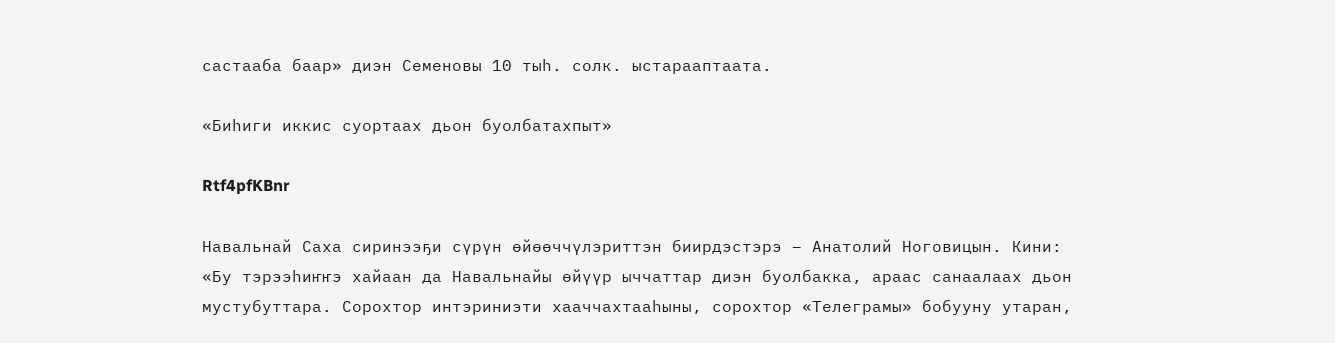састааба баар» диэн Семеновы 10 тыһ. солк. ыстарааптаата.

«Биһиги иккис суортаах дьон буолбатахпыт»

Rtf4pfKBnr

Навальнай Саха сиринээҕи сүрүн өйөөччүлэриттэн биирдэстэрэ – Анатолий Ноговицын. Кини: «Бу тэрээһиҥҥэ хайаан да Навальнайы өйүүр ыччаттар диэн буолбакка, араас санаалаах дьон мустубуттара. Сорохтор интэриниэти хааччахтааһыны, сорохтор «Телеграмы» бобууну утаран,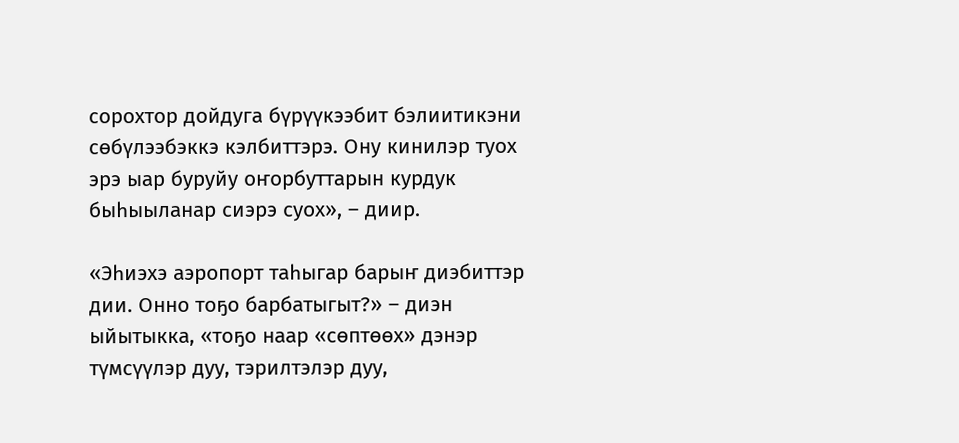сорохтор дойдуга бүрүүкээбит бэлиитикэни сөбүлээбэккэ кэлбиттэрэ. Ону кинилэр туох эрэ ыар буруйу оҥорбуттарын курдук быһыыланар сиэрэ суох», – диир.

«Эһиэхэ аэропорт таһыгар барыҥ диэбиттэр дии. Онно тоҕо барбатыгыт?» – диэн ыйытыкка, «тоҕо наар «сөптөөх» дэнэр түмсүүлэр дуу, тэрилтэлэр дуу,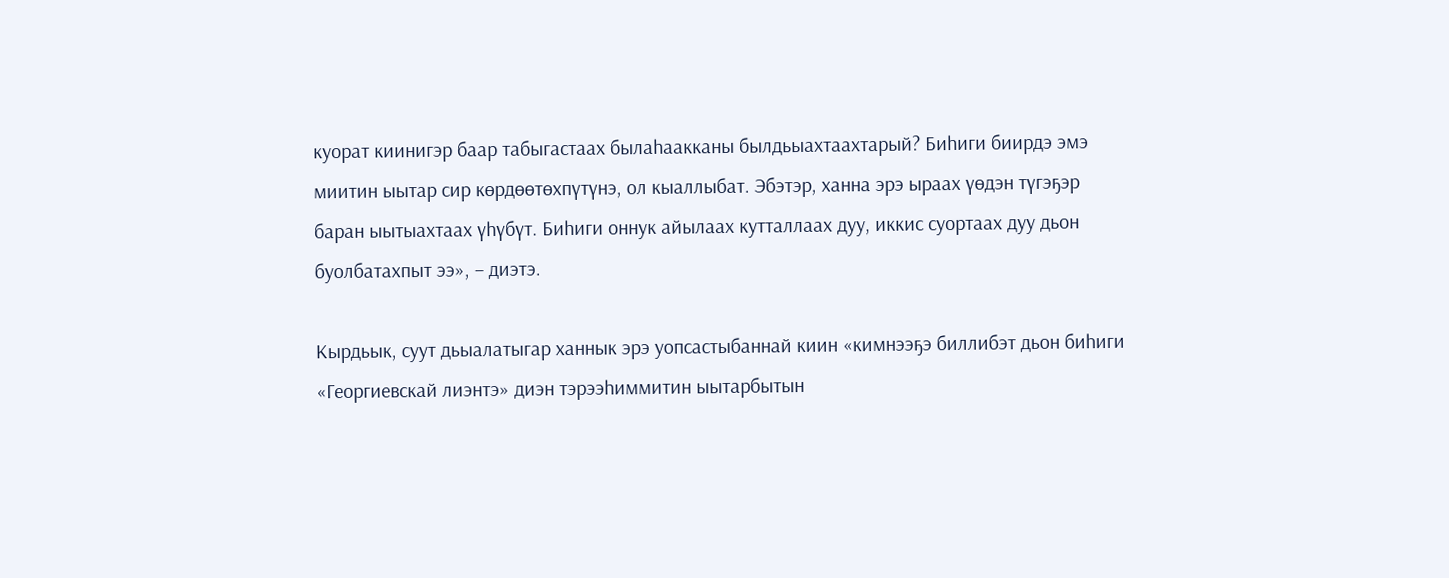куорат киинигэр баар табыгастаах былаһаакканы былдьыахтаахтарый? Биһиги биирдэ эмэ миитин ыытар сир көрдөөтөхпүтүнэ, ол кыаллыбат. Эбэтэр, ханна эрэ ыраах үөдэн түгэҕэр баран ыытыахтаах үһүбүт. Биһиги оннук айылаах кутталлаах дуу, иккис суортаах дуу дьон буолбатахпыт ээ», – диэтэ.

Кырдьык, суут дьыалатыгар ханнык эрэ уопсастыбаннай киин «кимнээҕэ биллибэт дьон биһиги «Георгиевскай лиэнтэ» диэн тэрээһиммитин ыытарбытын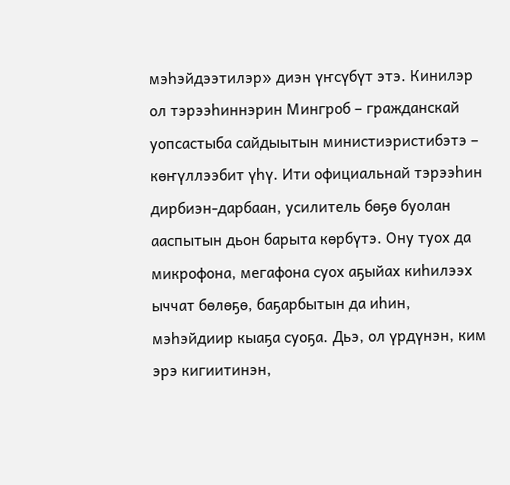мэһэйдээтилэр» диэн үҥсүбүт этэ. Кинилэр ол тэрээһиннэрин Мингроб – гражданскай уопсастыба сайдыытын министиэристибэтэ – көҥүллээбит үһү. Ити официальнай тэрээһин дирбиэн-дарбаан, усилитель бөҕө буолан ааспытын дьон барыта көрбүтэ. Ону туох да микрофона, мегафона суох аҕыйах киһилээх ыччат бөлөҕө, баҕарбытын да иһин, мэһэйдиир кыаҕа суоҕа. Дьэ, ол үрдүнэн, ким эрэ кигиитинэн,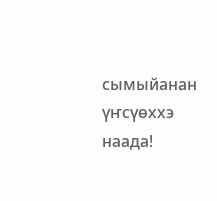сымыйанан үҥсүөххэ наада!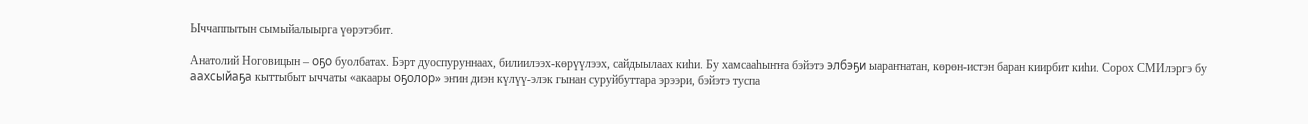Ыччаппытын сымыйалыырга үөрэтэбит.

Анатолий Ноговицын – оҕо буолбатах. Бэрт дуоспуруннаах, билиилээх-көрүүлээх, сайдыылаах киһи. Бу хамсааһыҥҥа бэйэтэ элбэҕи ыараҥнатан, көрөн-истэн баран киирбит киһи. Сорох СМИлэргэ бу аахсыйаҕа кыттыбыт ыччаты «акаары оҕолор» эҥин диэн күлүү-элэк гынан суруйбуттара эрээри, бэйэтэ туспа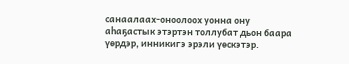санаалаах-оноолоох уонна ону аһаҕастык этэртэн толлубат дьон баара үөрдэр, инникигэ эрэли үөскэтэр.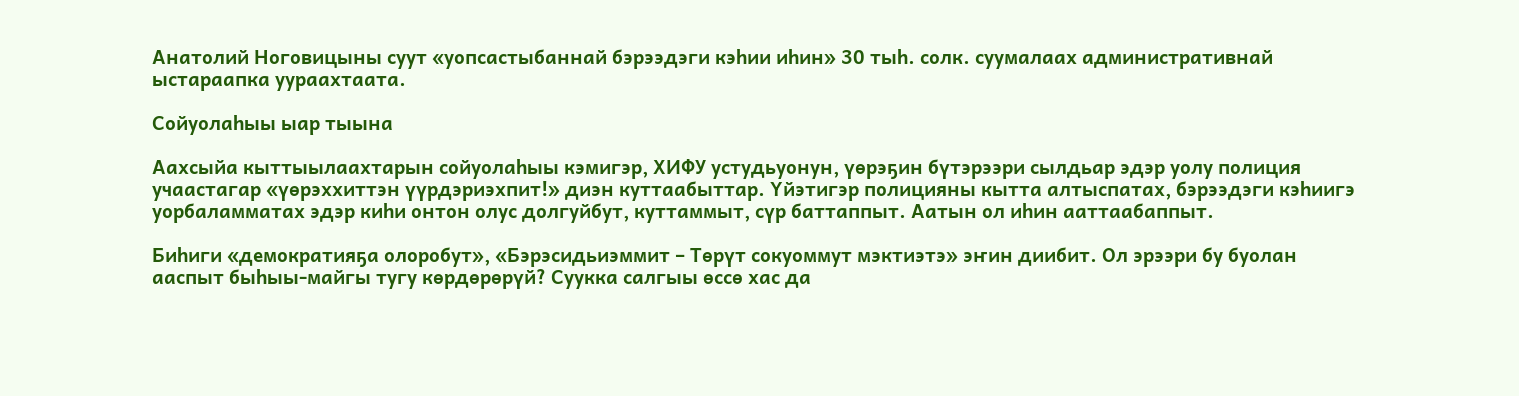Анатолий Ноговицыны суут «уопсастыбаннай бэрээдэги кэһии иһин» 30 тыһ. солк. суумалаах административнай ыстараапка уураахтаата.

Сойуолаһыы ыар тыына

Аахсыйа кыттыылаахтарын сойуолаһыы кэмигэр, ХИФУ устудьуонун, үөрэҕин бүтэрээри сылдьар эдэр уолу полиция учаастагар «үөрэххиттэн үүрдэриэхпит!» диэн куттаабыттар. Үйэтигэр полицияны кытта алтыспатах, бэрээдэги кэһиигэ уорбаламматах эдэр киһи онтон олус долгуйбут, куттаммыт, сүр баттаппыт. Аатын ол иһин ааттаабаппыт.

Биһиги «демократияҕа олоробут», «Бэрэсидьиэммит – Төрүт сокуоммут мэктиэтэ» эҥин диибит. Ол эрээри бу буолан ааспыт быһыы-майгы тугу көрдөрөрүй? Суукка салгыы өссө хас да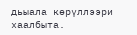дьыала көрүллээри хаалбыта.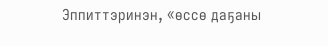Эппиттэринэн, «өссө даҕаны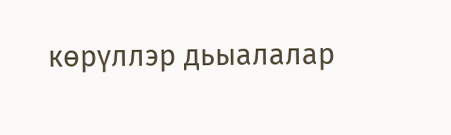көрүллэр дьыалалар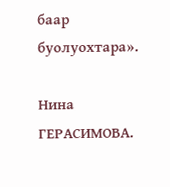баар буолуохтара».

Нина ГЕРАСИМОВА.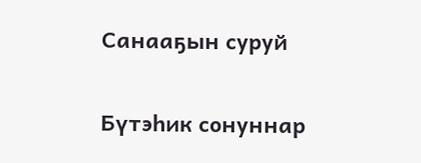Санааҕын суруй

Бүтэһик сонуннар